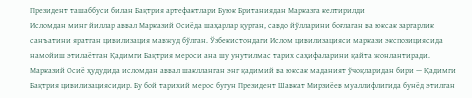Президент ташаббуси билан Бақтрия артефактлари Буюк Британиядан Марказга келтирилди
Исломдан минг йиллар аввал Марказий Осиёда шаҳарлар қурган, савдо йўлларини боғлаган ва юксак заргарлик санъатини яратган цивилизация мавжуд бўлган. Ўзбекистондаги Ислом цивилизацияси маркази экспозициясида намойиш этилаётган Қадимги Бақтрия мероси ана шу унутилмас тарих саҳифаларини қайта жонлантиради.
Марказий Осиё ҳудудида исломдан аввал шаклланган энг қадимий ва юксак маданият ўчоқларидан бири — Қадимги Бақтрия цивилизациясидир. Бу бой тарихий мерос бугун Президент Шавкат Мирзиёев муаллифлигида бунёд этилган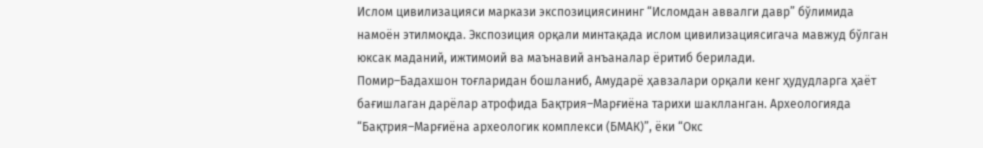Ислом цивилизацияси маркази экспозициясининг “Исломдан аввалги давр” бўлимида намоён этилмоқда. Экспозиция орқали минтақада ислом цивилизациясигача мавжуд бўлган юксак маданий, ижтимоий ва маънавий анъаналар ёритиб берилади.
Помир–Бадахшон тоғларидан бошланиб, Амударё ҳавзалари орқали кенг ҳудудларга ҳаёт бағишлаган дарёлар атрофида Бақтрия–Марғиёна тарихи шаклланган. Археологияда “Бақтрия–Марғиёна археологик комплекси (БМАК)”, ёки “Окс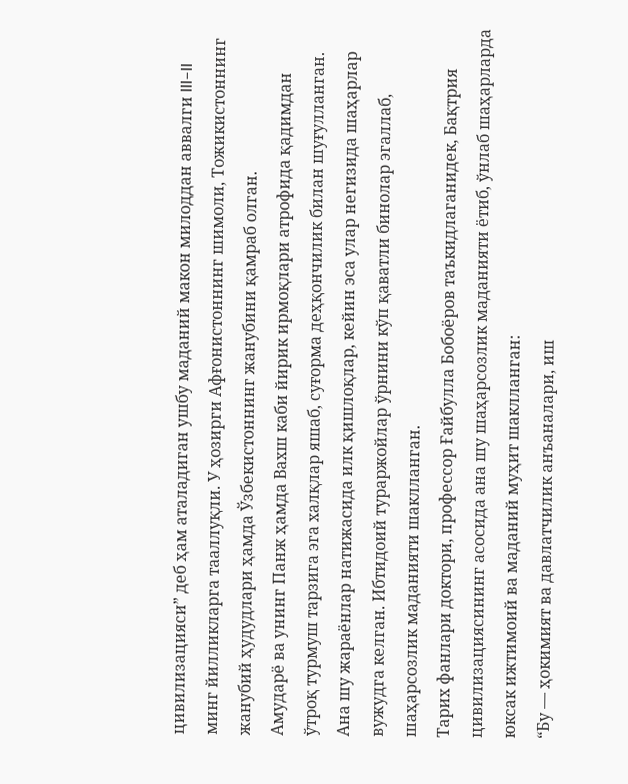цивилизацияси” деб ҳам аталадиган ушбу маданий макон милоддан аввалги III–II минг йилликларга тааллуқли. У ҳозирги Афғонистоннинг шимоли, Тожикистоннинг жанубий ҳудудлари ҳамда Ўзбекистоннинг жанубини қамраб олган.
Амударё ва унинг Панж ҳамда Вахш каби йирик ирмоқлари атрофида қадимдан ўтроқ турмуш тарзига эга халқлар яшаб, суғорма деҳқончилик билан шуғулланган. Ана шу жараёнлар натижасида илк қишлоқлар, кейин эса улар негизида шаҳарлар вужудга келган. Ибтидоий тураржойлар ўрнини кўп қаватли бинолар эгаллаб, шаҳарсозлик маданияти шаклланган.
Тарих фанлари доктори, профессор Ғайбулла Бобоёров таъкидлаганидек, Бақтрия цивилизациясининг асосида ана шу шаҳарсозлик маданияти ётиб, ўнлаб шаҳарларда юксак ижтимоий ва маданий муҳит шаклланган:
“Бу — ҳокимият ва давлатчилик анъаналари, иш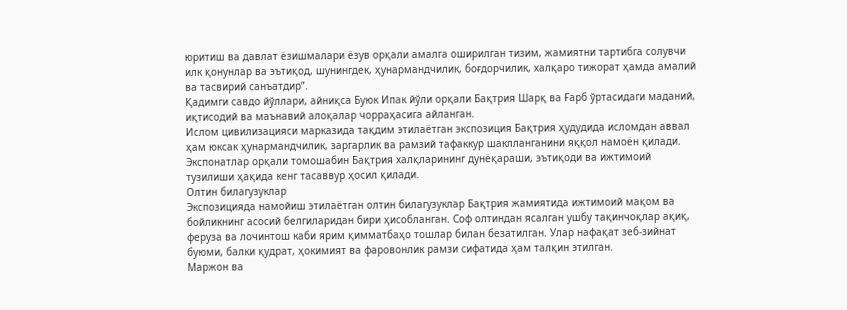юритиш ва давлат ёзишмалари ёзув орқали амалга оширилган тизим, жамиятни тартибга солувчи илк қонунлар ва эътиқод, шунингдек, ҳунармандчилик, боғдорчилик, халқаро тижорат ҳамда амалий ва тасвирий санъатдир”.
Қадимги савдо йўллари, айниқса Буюк Ипак йўли орқали Бақтрия Шарқ ва Ғарб ўртасидаги маданий, иқтисодий ва маънавий алоқалар чорраҳасига айланган.
Ислом цивилизацияси марказида тақдим этилаётган экспозиция Бақтрия ҳудудида исломдан аввал ҳам юксак ҳунармандчилик, заргарлик ва рамзий тафаккур шаклланганини яққол намоён қилади. Экспонатлар орқали томошабин Бақтрия халқларининг дунёқараши, эътиқоди ва ижтимоий тузилиши ҳақида кенг тасаввур ҳосил қилади.
Олтин билaгузуклар
Экспозицияда намойиш этилаётган олтин билaгузуклар Бақтрия жамиятида ижтимоий мақом ва бойликнинг асосий белгиларидан бири ҳисобланган. Соф олтиндан ясалган ушбу тақинчоқлар ақиқ, феруза ва лочинтош каби ярим қимматбаҳо тошлар билан безатилган. Улар нафақат зеб-зийнат буюми, балки қудрат, ҳокимият ва фаровонлик рамзи сифатида ҳам талқин этилган.
Маржон ва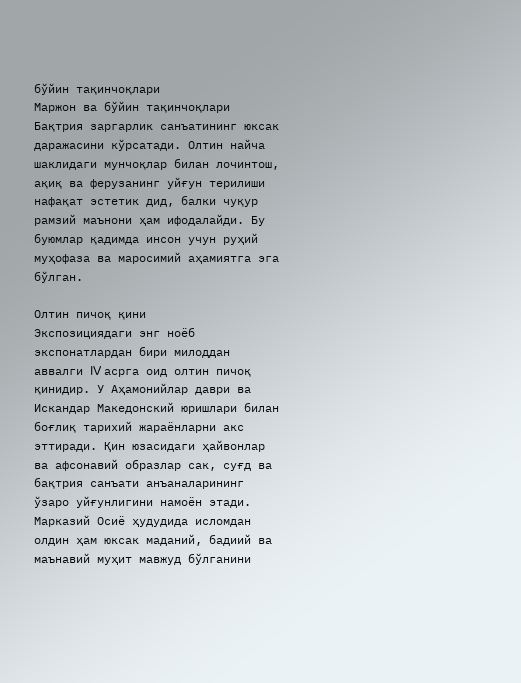бўйин тақинчоқлари
Маржон ва бўйин тақинчоқлари Бақтрия заргарлик санъатининг юксак даражасини кўрсатади. Олтин найча шаклидаги мунчоқлар билан лочинтош, ақиқ ва ферузанинг уйғун терилиши нафақат эстетик дид, балки чуқур рамзий маънони ҳам ифодалайди. Бу буюмлар қадимда инсон учун руҳий муҳофаза ва маросимий аҳамиятга эга бўлган.

Олтин пичоқ қини
Экспозициядаги энг ноёб экспонатлардан бири милоддан аввалги IV асрга оид олтин пичоқ қинидир. У Аҳамонийлар даври ва Искандар Македонский юришлари билан боғлиқ тарихий жараёнларни акс эттиради. Қин юзасидаги ҳайвонлар ва афсонавий образлар сак, суғд ва бақтрия санъати анъаналарининг ўзаро уйғунлигини намоён этади.
Марказий Осиё ҳудудида исломдан олдин ҳам юксак маданий, бадиий ва маънавий муҳит мавжуд бўлганини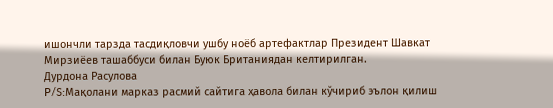ишончли тарзда тасдиқловчи ушбу ноёб артефактлар Президент Шавкат Мирзиёев ташаббуси билан Буюк Британиядан келтирилган.
Дурдона Расулова
P/S:Мақолани марказ расмий сайтига ҳавола билан кўчириб эълон қилиш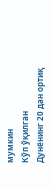мумкин
Кўп ўқилган
Дунёнинг 20 дан ортиқ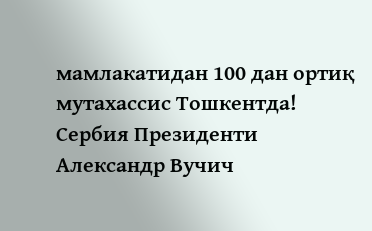мамлакатидан 100 дан ортиқ мутахассис Тошкентда!
Сербия Президенти Александр Вучич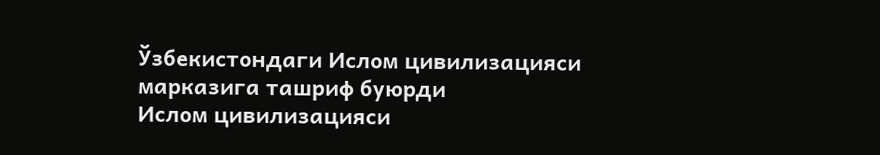Ўзбекистондаги Ислом цивилизацияси марказига ташриф буюрди
Ислом цивилизацияси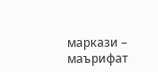маркази – маърифат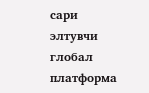сари элтувчи глобал платформа